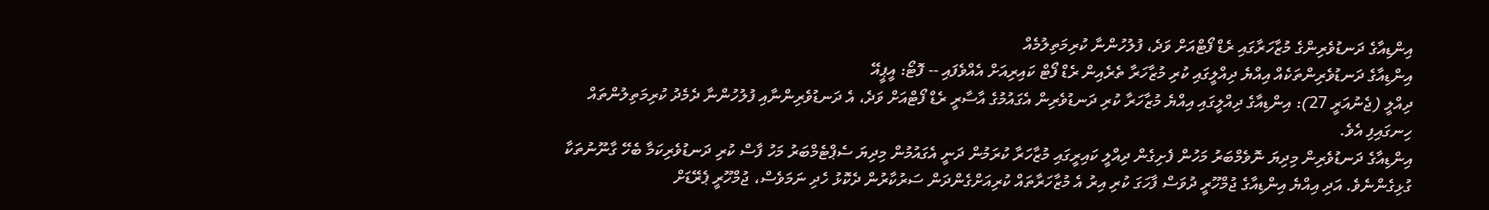އިންޑިއާގެ ދަނޑުވެރިންގެ މުޒާހަރާގައި ރެޑް ފޯޓްއަށް ވަދެ، ފުލުހުންނާ ކުރިމަތިލުމެއް
އިންޑިއާގެ ދަނޑުވެރިންތަކެއް އިއްޔެ ދިއްލީގައި ކުރި މުޒާހަރާ ތެރެއިން ރެޑް ފޯޓް ކައިރިއަށް އެއްވެފައި -- ފޮޓޯ: އީޕީއޭ
ދިއްލީ (ޖެނުއަރީ 27): އިންޑިއާގެ ދިއްލީގައި އިއްޔެ މުޒާހަރާ ކުރި ދަނޑުވެރިން އެގައުމުގެ އާސާރީ ރެޑް ފޯޓްއަށް ވަދެ، އެ ދަނޑުވެރިންނާއި ފުލުހުންނާ ދެމެދު ކުރިމަތިލުންތައް ހިނގައިފި އެވެ.
އިންޑިއާގެ ދަނޑުވެރިން މިދިޔަ ނޮވެމްބަރު މަހުން ފެށިގެން ދިއްލީ ކައިރީގައި މުޒާހަރާ ކުރަމުން ދަނީ އެގައުމުން މިދިޔަ ސެޕްޓެމްބަރު މަހު ފާސް ކުރި ދަނޑުވެރިކަމާ ބެހޭ ގާނޫނުތަކާ ގުޅިގެންނެވެ. އަދި އިއްޔެ އިންޑިއާގެ ޖުމްހޫރީ ދުވަސް ފާހަގަ ކުރި އިރު އެ މުޒާހަރާތައް ކުރިއަށްގެންދަން ސަރުކާރުން ދެކޮޅު ހެދި ނަމަވެސް، ޖުމްހޫރީ ޕެރޭޑަށް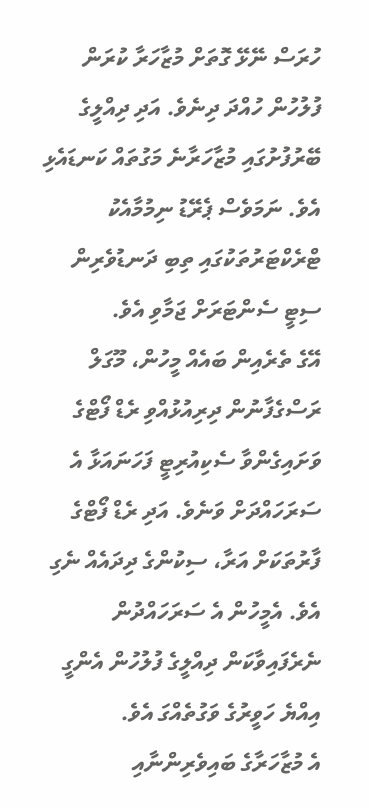ހުރަސް ނޭޅޭ ގޮތަށް މުޒާހަރާ ކުރަން ފުލުހުން ހުއްދަ ދިނެވެ. އަދި ދިއްލީގެ ބޭރުފުށުގައި މުޒާހަރާނެ މަގުތައް ކަނޑައެޅި އެވެ. ނަމަވެސް ޕެރޭޑު ނިމުމާއެކު ޓްރެކްޓަރުތަކުގައި ތިބި ދަނޑުވެރިން ސިޓީ ސެންޓަރަށް ޖަމާވި އެވެ.
އޭގެ ތެރެއިން ބައެއް މީހުން، މޫގަލް ރަސްގެފާނުން ދިރިއުޅުއްވި ރެޑް ފޯޓްގެ ވަށައިގެންވާ ސެކިއުރިޓީ ފަހަނައަޅާ އެ ސަރަހައްދަށް ވަނެވެ. އަދި ރެޑް ފޯޓްގެ ފާރުތަކަށް އަރާ، ސިކުންގެ ދިދައެއް ނެގި އެވެ. އެމީހުން އެ ސަރަހައްދުން ނެރެފައިވާކަން ދިއްލީގެ ފުލުހުން އެންގީ އިއްޔެ ހަވީރުގެ ވަގުތެއްގަ އެވެ.
އެ މުޒާހަރާގެ ބައިވެރިންނާއި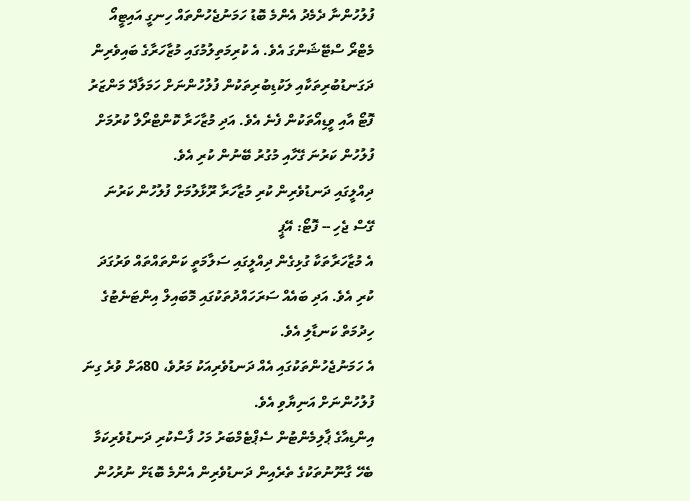ފުލުހުންނާ ދެމެދު އެންމެ ބޮޑު ހަމަނުޖެހުންތައް ހިނގީ އައިޓީއޯ މެޓްރޯ ސްޓޭޝަންގަ އެވެ. އެ ކުރިމަތިލުމުގައި މުޒާހަރާގެ ބައިވެރިން ދަގަނޑުބުރިތަކާއި ލަކުޑިބުރިތަކުން ފުލުހުންނަށް ހަމަލާދޭ މަންޒަރު ފޮޓޯ އާއި ވީޑިއޯތަކުން ފެނެ އެވެ. އަދި މުޒާހަރާ ކޮންޓްރޯލް ކުރުމަށް ފުލުހުން ކަރުނަ ގޭހާއި މުގުރު ބޭނުން ކުރި އެވެ.
ދިއްލީގައި ދަނޑުވެރިން ކުރި މުޒާހަރާ ރޫޅާލުމަށް ފުލުހުން ކަރުނަ ގޭސް ޖެހި -- ފޮޓޯ: އޭޕީ
އެ މުޒާހަރާތަކާ ގުޅިގެން ދިއްލީގައި ސަލާމަތީ ކަންތައްތައް ވަރުގަދަ ކުރި އެވެ. އަދި ބައެއް ސަރަހައްދުތަކުގައި މޮބައިލް އިންޓަނެޓުގެ ހިދުމަތް ކަނޑާލި އެވެ.
އެ ހަމަނުޖެހުންތަކުގައި އެއް ދަނޑުވެރިއަކު މަރުވެ، 80އަށް ވުރެ ގިނަ ފުލުހުންނަށް އަނިޔާވި އެވެ.
އިންޑިއާގެ ޕާލިމެންޓުން ސެޕްޓެމްބަރު މަހު ފާސްކުރި ދަނޑުވެރިކަމާ ބެހޭ ގާނޫނުތަކުގެ ތެރެއިން ދަނޑުވެރިން އެންމެ ބޮޑަށް ނުރުހުން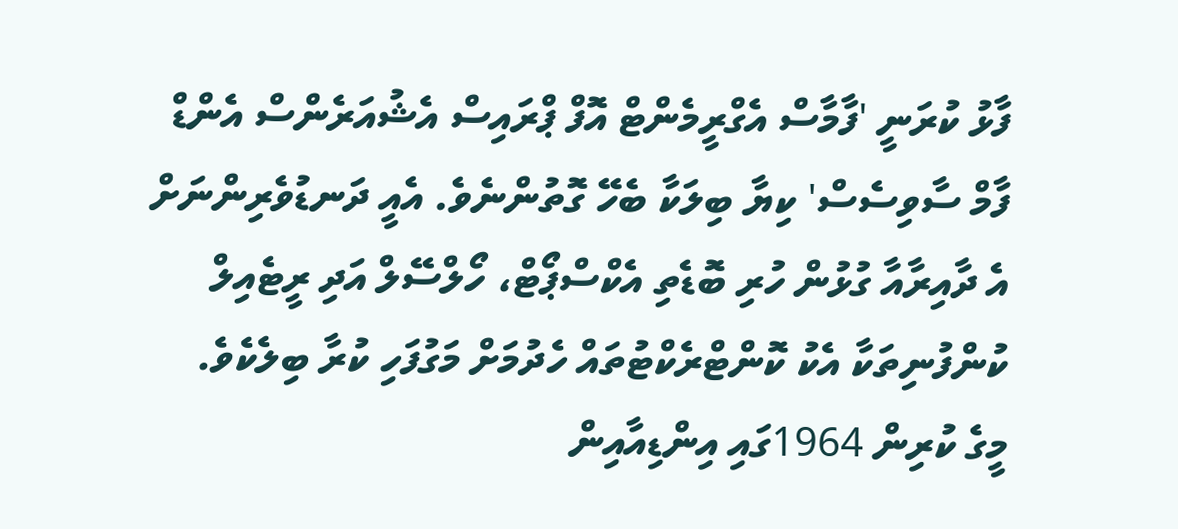ފާޅު ކުރަނީ 'ފާމާސް އެގްރީމެންޓް އޮފް ޕްރައިސް އެޝުއަރެންސް އެންޑް ފާމް ސާވިސެސް' ކިޔާ ބިލަކާ ބެހޭ ގޮތުންނެވެ. އެއީ ދަނޑުވެރިންނަށް އެ ދާއިރާއާ ގުޅުން ހުރި ބޮޑެތި އެކްސްޕޯޓް، ހޯލްސޭލް އަދި ރީޓެއިލް ކުންފުނިތަކާ އެކު ކޮންޓްރެކްޓުތައް ހެދުމަށް މަގުފަހި ކުރާ ބިލެކެވެ.
މީގެ ކުރިން 1964ގައި އިންޑިއާއިން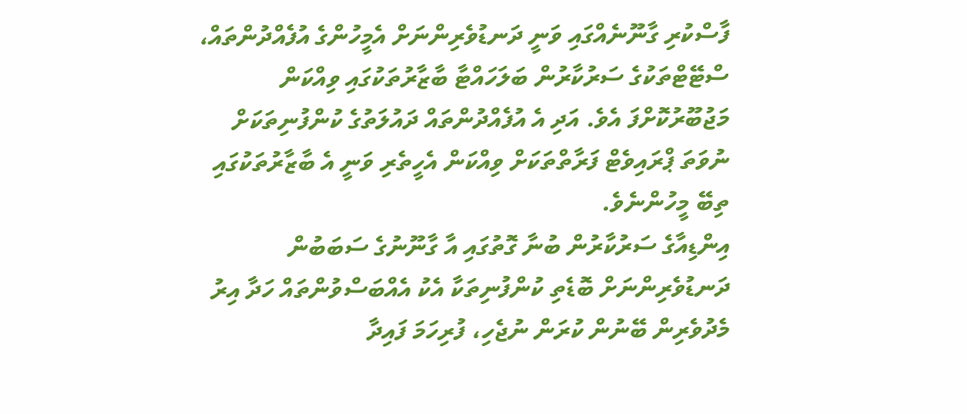ފާސްކުރި ގާނޫނެއްގައި ވަނީ ދަނޑުވެރިންނަށް އެމީހުންގެ އުފެއްދުންތައް، ސްޓޭޓްތަކުގެ ސަރުކާރުން ބަލަހައްޓާ ބާޒާރުތަކުގައި ވިއްކަން މަޖުބޫރުކޮށްފަ އެވެ. އަދި އެ އުފެއްދުންތައް ދައުލަތުގެ ކުންފުނިތަކަށް ނުވަތަ ޕްރައިވެޓް ފަރާތްތަކަށް ވިއްކަން އެހީތެރި ވަނީ އެ ބާޒާރުތަކުގައި ތިބޭ މީހުންނެވެ.
އިންޑިއާގެ ސަރުކާރުން ބުނާ ގޮތުގައި އާ ގާނޫނުގެ ސަބަބުން ދަނޑުވެރިންނަށް ބޮޑެތި ކުންފުނިތަކާ އެކު އެއްބަސްވުންތައް ހަދާ އިރު މެދުވެރިން ބޭނުން ކުރަން ނުޖެހި، ފުރިހަމަ ފައިދާ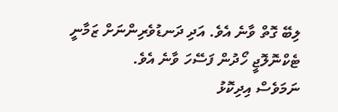ލިބޭ ގޮތް ވާނެ އެވެ. އަދި ދަނޑުވެރިންނަށް ޒަމާނީ ޓެކްނޮލޮޖީ ހޯދުން ފަސޭހަ ވާނެ އެވެ.
ނަމަވެސް އިދިކޮޅު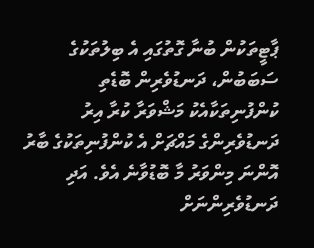ޕާޓީތަކުން ބުނާ ގޮތުގައި އެ ބިލުތަކުގެ ސަބަބުން، ދަނޑުވެރިން ބޮޑެތި ކުންފުނިތަކާއެކު މަޝްވަރާ ކުރާ އިރު ދަނޑުވެރިންގެ މައްޗަށް އެ ކުންފުނިތަކުގެ ބާރު އޮންނަ މިންވަރު މާ ބޮޑުވާނެ އެވެ. އަދި ދަނޑުވެރިންނަށް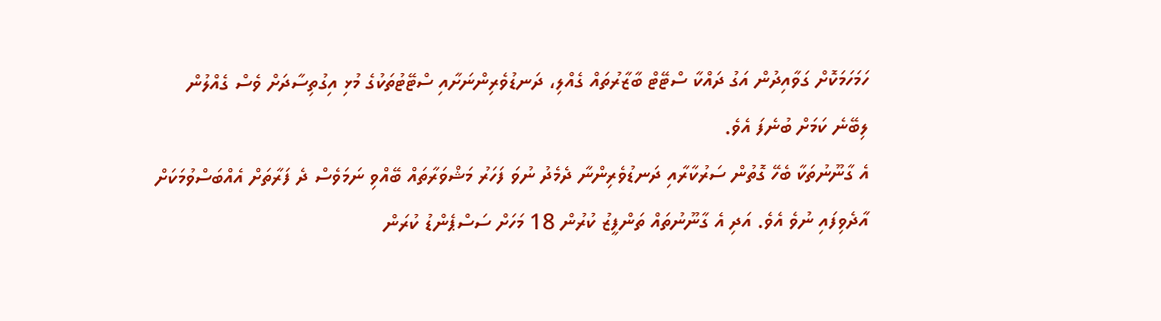ހަމަހަމަކޮށް ގަވާއިދުން އަގު ދައްކާ ސްޓޭޓް ބާޒާރުތައް ގެއްލި، ދަނޑުވެރިންނަށާއި ސްޓޭޓުތަކުގެ މުޅި އިގުތިސާދަށް ވެސް ގެއްލުން ލިބޭނެ ކަމަށް ބުނެފަ އެވެ.
އެ ގާނޫނުތަކާ ބެހޭ ގޮތުން ސަރުކާރާއި ދަނޑުވެރިންނާ ދެމެދު ނުވަ ފަހަރު މަޝްވަރާތައް ބޭއްވި ނަމަވެސް ދެ ފަރާތަށް އެއްބަސްވުމަކަށް އާދެވިފައި ނުވެ އެވެ. އަދި އެ ގާނޫނުތައް ތަންފީޒު ކުރުން 18 މަހަށް ސަސްޕެންޑު ކުރަން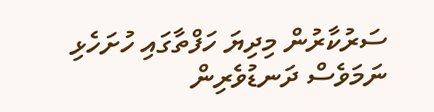ސަރުކާރުން މިދިޔަ ހަފްތާގައި ހުށަހެޅި ނަމަވެސް ދަނޑުވެރިން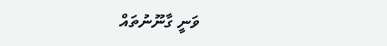ވަނީ ގާނޫނުތައް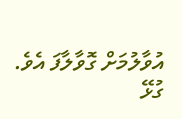އުވާލުމަށް ގޮވާލާފަ އެވެ.
ގުޅޭ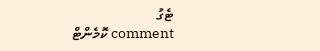ޓެގު
comment ކޮމެންޓް